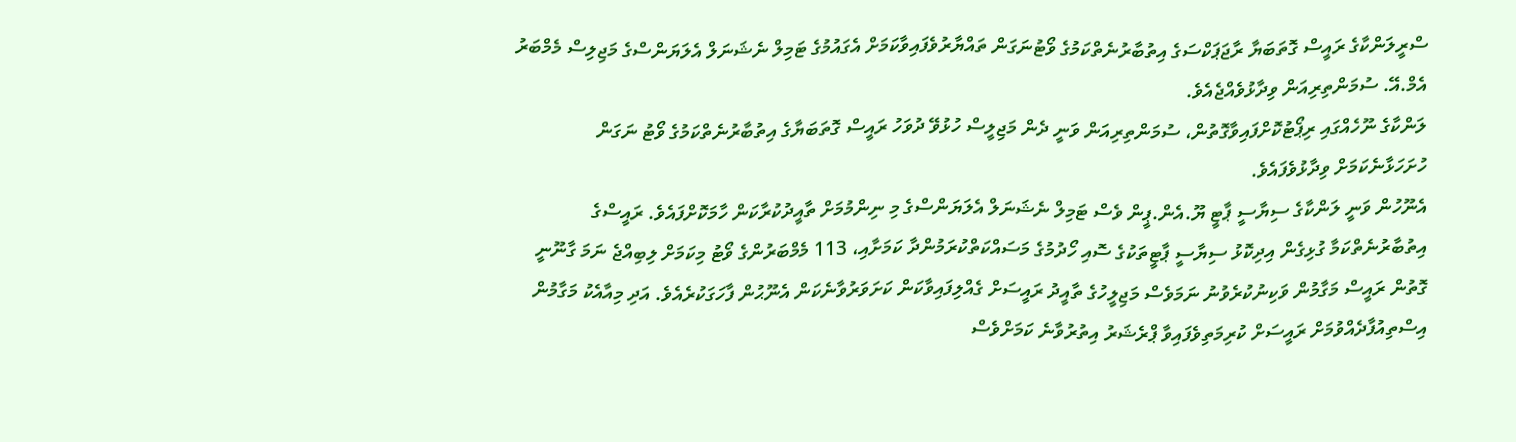ސްރީލަންކާގެ ރައީސް ގޮތަބަޔާ ރާޖަޕަކްސަގެ އިތުބާރުނެތްކަމުގެ ވޯޓުނަގަން ތައްޔާރުވެފައިވާކަމަށް އެގައުމުގެ ޓަމިލް ނެޝަނަލް އެލަޔަންސްގެ މަޖިލިސް މެމްބަރު އެމް.އޭ. ސުމަންތިރިއަން ވިދާޅުވެއްޖެއެވެ.
ލަންކާގެ ނޫހެއްގައި ރިޕޯޓުކޮށްފައިވާގޮތުން، ސުމަންތިރިއަން ވަނީ ދެން މަޖިލީސް ހުޅުވޭ ދުވަހު ރައީސް ގޮތަބަޔާގެ އިތުބާރުނެތްކަމުގެ ވޯޓު ނަގަން ހުށަހަޅާނެކަމަށް ވިދާޅުވެފައެވެ.
އެނޫހުން ވަނީ ލަންކާގެ ސިޔާސީ ޕާޓީ ޔޫ.އެން.ޕީން ވެސް ޓަމިލް ނެޝަނަލް އެލަޔަންސްގެ މި ނިންމުމަށް ތާއީދުކުރާކަން ހާމަކޮށްފައެވެ. ރައީސްގެ އިތުބާރުނެތްކަމާ ގުޅިގެން އިދިކޮޅު ސިޔާސީ ޕާޓީތަކުގެ ސޮއި ހޯދުމުގެ މަސައްކަތްކުރަމުންދާ ކަމަށާއި، 113 މެމްބަރުންގެ ވޯޓު މިކަމަށް ލިބިއްޖެ ނަމަ ގާނޫނީ ގޮތުން ރައީސް މަގާމުން ވަކިނުކުރެވުނު ނަމަވެސް މަޖިލީހުގެ ތާއީދު ރައީސަށް ގެއްލިފައިވާކަން ކަށަވަރުވާނެކަން އެނޫޙުން ފާހަގަކުރެއެވެ. އަދި މިއާއެކު މަގާމުން އިސްތިއުފާދެއްވުމަށް ރައީސަށް ކުރިމަތިވެފައިވާ ޕްރެޝަރު އިތުރުވާނެ ކަމަށްވެސް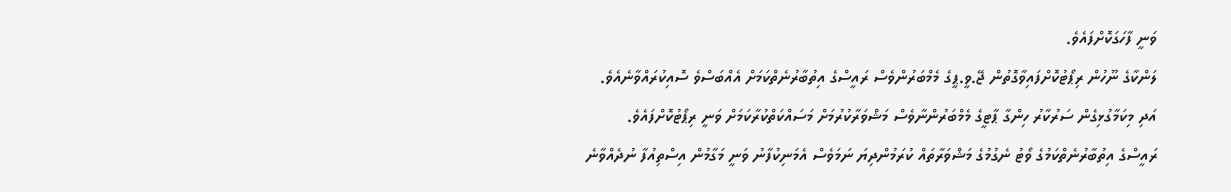ވަނީ ފާހަގަކޮށްފައެވެ.
ލަންކާގެ ނޫހުން ރިޕޯޓުކޮށްފައިވާގޮތުން ޖޭ.ވީ.ޕީގެ މެމްބަރުންވެސް ރައީސްގެ އިތުބާރުނެތްކަމަށް އެއްބަސްވެ ސޮއިކުރައްވާނެއެވެ. އަދި މިކަމާގުޅިގެން ސަރުކާރު ހިންގާ ޕާޓީގެ މެމްބަރުންނާވެސް މަޝްވަރާކުރުމަށް މަސައްކަތްކުރާކަމަށް ވަނީ ރިޕޯޓުކޮށްފައެވެ.
ރައީސްގެ އިތުބާރުނެތްކަމުގެ ވޯޓު ނެގުމުގެ މަޝްވަރާތައް ކުރަމުންދިޔަ ނަމަވެސް އެމަނިކުފާނު ވަނީ މަގާމުން އިސްތިއުފާ ނުދެއްވާނެ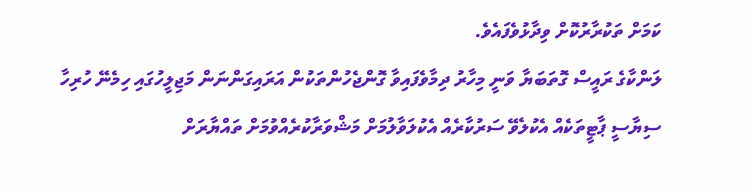ކަމަށް ތަކުރާރުކޮށް ވިދާޅުވެފައެވެ.
ލަންކާގެ ރައީސް ގޮތަބަޔާ ވަނީ މިހާރު ދިމާވެފައިވާ ގޮންޖެހުންތަކުން އަރައިގަންނަން މަޖިލީހުގައި ހިމެނޭ ހުރިހާ ސިޔާސީ ޕާޓީތަކެއް އެކުލެވޭ ސަރުކާރެއް އެކުލަވާލުމަށް މަޝްވަރާކުރެއްވުމަށް ތައްޔާރަށް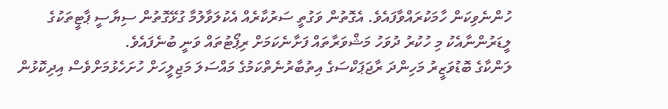ހުންނެވިކަން ހާމަކުރައްވާފައެވެ. އެގޮތުން ވަގުތީ ސަރުކާރެއް އެކުލަވާލުމާ ގުޅޭގޮތުން ސިޔާސީ ޕާޓީތަކުގެ ލީޑަރުންނާއެކު މި ހުކުރު ދުވަހު މަޝްވަރާތައް ފަށާނެކަމަށް ރިޕޯޓުތައް ވަނީ ބުނެފައެވެ.
ލަންކާގެ ބޮޑުވަޒީރު މަހިންދަ ރާޖަޕަކްސަގެ އިތުބާރުނެތްކަމުގެ މައްސަލަ މަޖިލީހަށް ހުށަހެޅުމަށްވެސް އިދިކޮޅުން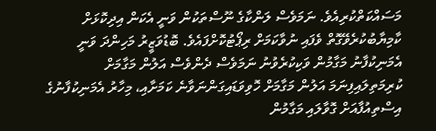މަސައްކަތްކުރިއެވެ. ނަމަވެސް ލަންކާގެ ނޫސްތަކުން ވަނީ އެކަން އިދިކޮޅަށް ކާމިޔާބުކުރެވޭގޮތް ވެފައި ނުވާކަމަށް ރިޕޯޓުކޮށްފައެވެ. ބޮޑުވަޒީރު މަހިންދަ ވަނީ އެމަނިކުފާނު މަގާމުން ވަކިކުރެވުނު ނަމަވެސް ދެންވެސް އަލުން މަގާމަށް ކުރިމަތިލައިފިނަމަ އަލުން މަގާމަށް ހޮވިވަޑައިގަންނަވާނެ ކަމަށާއި، މިހާރު އެމަނިކުފާނުގެ އިސްތިއުފާއަށް ގޮވާލައި މަގާމުން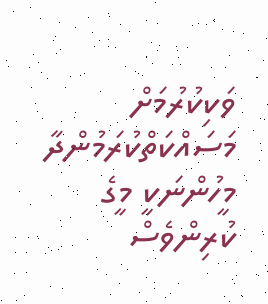ވަކިކުރުމަށް މަސައްކަތްކުރަމުންދާ މީހުންނަކީ މީގެ ކުރިންވެސް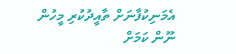އެމަނިކުފާނަށް ތާއީދުކުރި މީހުން ނޫން ކަމަށް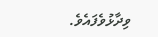ވިދާޅުވެފައެވެ.